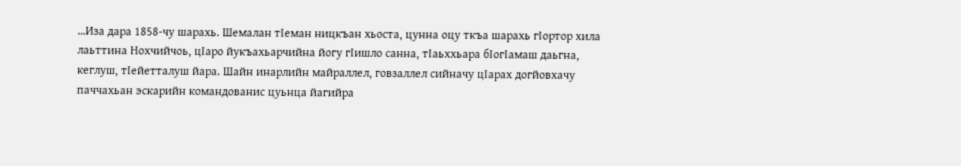…Иза дара 1858-чу шарахь. Шемалан тIеман ницкъан хьоста, цунна оцу ткъа шарахь гIортор хила лаьттина Нохчийчоь, цIаро йукъахьарчийна йогу гIишло санна, тIаьххьара бIогIамаш даьгна, кеглуш, тIейетталуш йара. Шайн инарлийн майраллел, говзаллел сийначу цIарах догйовхачу паччахьан эскарийн командованис цуьнца йагийра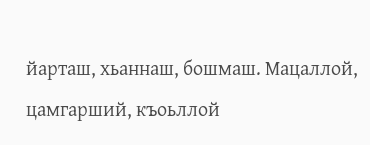йарташ, хьаннаш, бошмаш. Мацаллой, цамгарший, къоьллой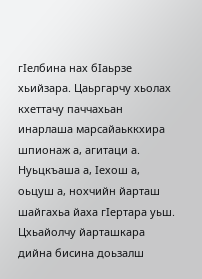гIелбина нах бIаьрзе хьийзара. Цаьргарчу хьолах кхеттачу паччахьан инарлаша марсайаьккхира шпионаж а, агитаци а. Нуьцкъаша а, Iехош а, оьцуш а, нохчийн йарташ шайгахьа йаха гIертара уьш. Цхьайолчу йарташкара дийна бисина доьзалш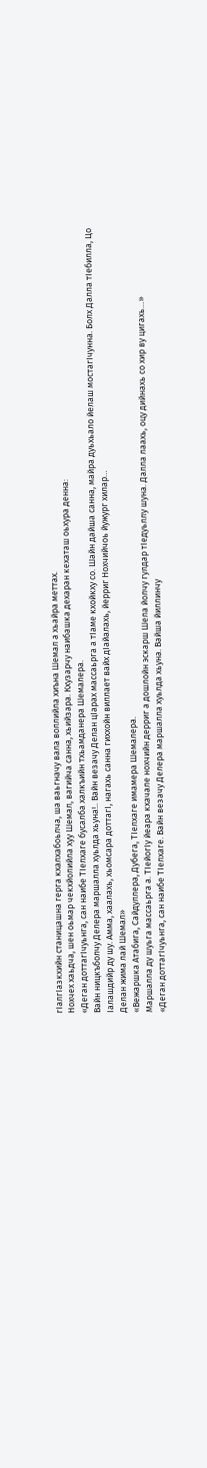гIалгIазкхийн станицашна герга кхалхабоьлча, ша ваьгначу вала воллийла хиъна Шемал а хьайра меттах.
Нохчех хаьдча, шен оьмар чекхйолийла хуу Шемал, вагийча санна, хьийзара. Кхузарчу наибашка дехаран кехаташ оьхура денна:
«Деган доттагIчуьнга, сан наибе ТIелхаге бусалба халкъийн тхьамданера Шемалера.
Вайн ницкъболчу Делера маршалла хуьлда хьуна!.. Вайн везачу Делан цIарах массаьрга а тIаме кхойкху со. Шайн дайша санна, майра дуьхьало йелаш мостагIчунна. Болх Далла тIебилла, Цо Iалашдийр ду шу. Амма, хаалахь, хьомсара доттагI, нагахь санна гиххойн виллает вайх дIайалахь, йерриг Нохчийчоь йужург хилар…
Делан жима лай Шемал»
«Вежаршка Атабига, Сайдуллера, Дубега, ТIелхаге имамера Шемалера.
Маршалла ду шуьга массаьрга а. ТIейогIу йеара кхачале нохчийн дерриг а дошлойн эскарш Шела йолчу гулдар тIедуьллу шуна. Далла лаахь, оцу дийнахь со хир ву цигахь…»
«Деган доттагIчуьнга, сан наибе ТIелхаге. Вайн везачу Делера маршалла хуьлда хьуна. Вайша йиллинчу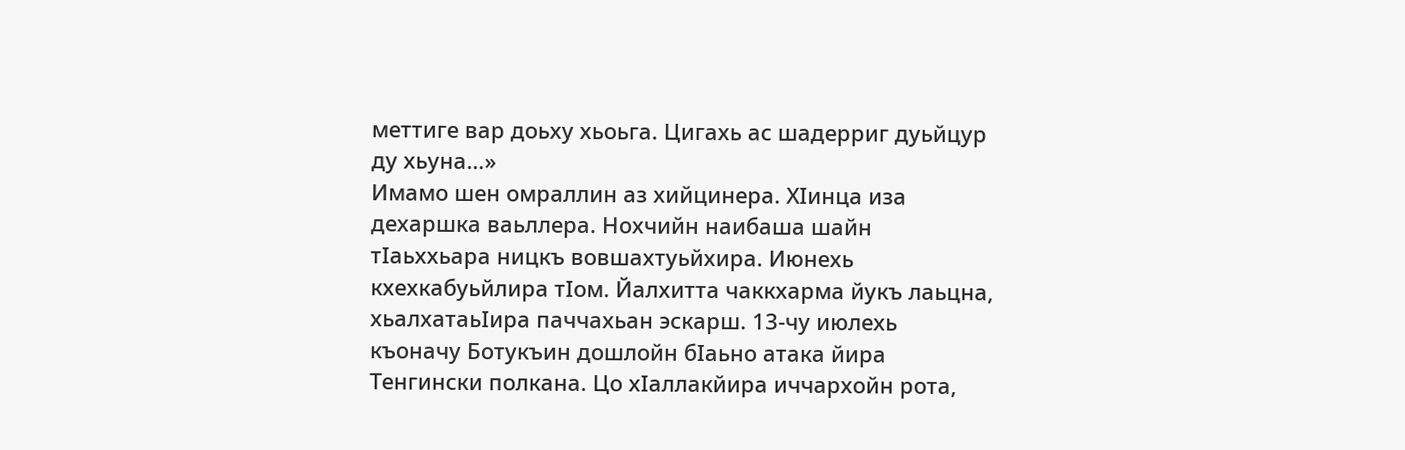меттиге вар доьху хьоьга. Цигахь ас шадерриг дуьйцур ду хьуна…»
Имамо шен омраллин аз хийцинера. ХIинца иза дехаршка ваьллера. Нохчийн наибаша шайн тIаьххьара ницкъ вовшахтуьйхира. Июнехь кхехкабуьйлира тIом. Йалхитта чаккхарма йукъ лаьцна, хьалхатаьIира паччахьан эскарш. 13-чу июлехь къоначу Ботукъин дошлойн бIаьно атака йира Тенгински полкана. Цо хIаллакйира иччархойн рота,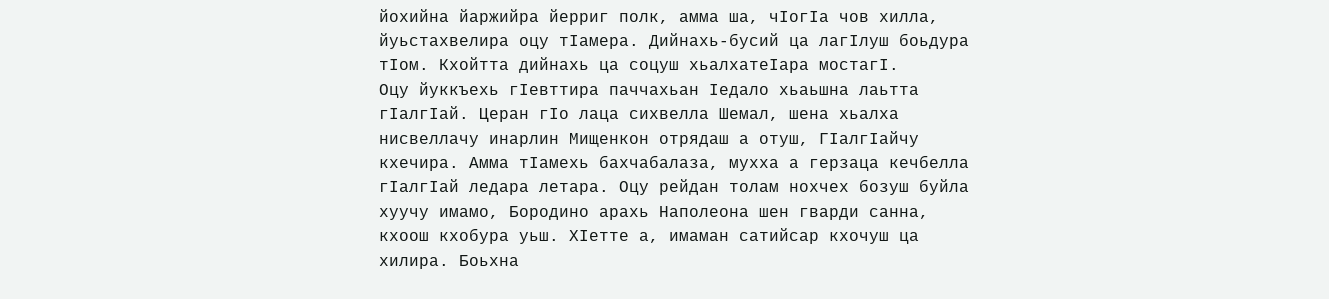йохийна йаржийра йерриг полк, амма ша, чIогIа чов хилла, йуьстахвелира оцу тIамера. Дийнахь-бусий ца лагIлуш боьдура тIом. Кхойтта дийнахь ца соцуш хьалхатеIара мостагI.
Оцу йуккъехь гIевттира паччахьан Iедало хьаьшна лаьтта гIалгIай. Церан гIo лаца сихвелла Шемал, шена хьалха нисвеллачу инарлин Мищенкон отрядаш а отуш, ГIалгIайчу кхечира. Амма тIaмехь бахчабалаза, мухха а герзаца кечбелла гIалгIай ледара летара. Оцу рейдан толам нохчех бозуш буйла хуучу имамо, Бородино арахь Наполеона шен гварди санна, кхоош кхобура уьш. ХIетте а, имаман сатийсар кхочуш ца хилира. Боьхна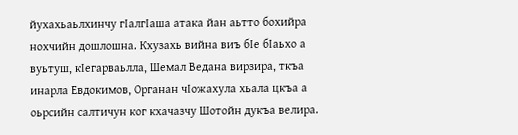йухахьаьлхинчу гIалгIаша атака йан аьтто бохийра нохчийн дошлошна. Кхузахь вийна виъ бIе бIаьхо а вуьтуш, кIегарваьлла, Шемал Ведана вирзира, ткъа инарла Евдокимов, Органан чIожахула хьала цкъа а оьрсийн салтичун ког кхачазчу Шотойн дукъа велира.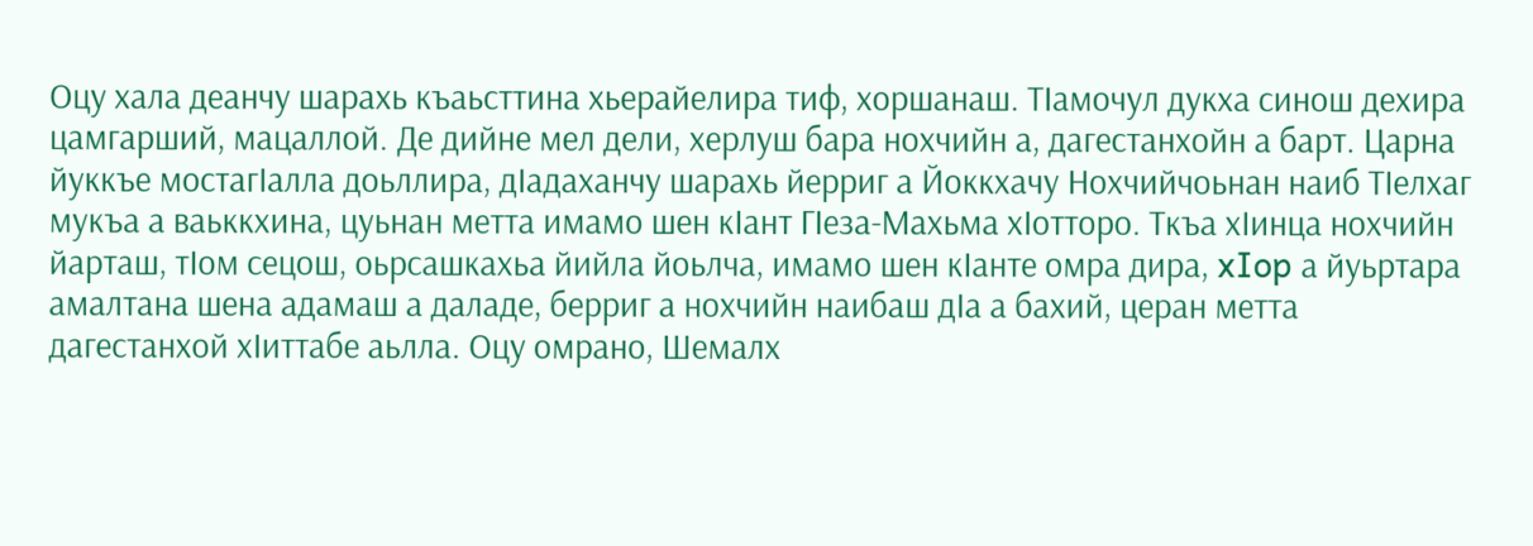Оцу хала деанчу шарахь къаьсттина хьерайелира тиф, хоршанаш. ТIамочул дукха синош дехира цамгарший, мацаллой. Де дийне мел дели, херлуш бара нохчийн а, дагестанхойн а барт. Царна йуккъе мостагIалла доьллира, дIадаханчу шарахь йерриг а Йоккхачу Нохчийчоьнан наиб ТIелхаг мукъа а ваьккхина, цуьнан метта имамо шен кIант ГIеза-Махьма хIотторо. Ткъа хIинца нохчийн йарташ, тIом сецош, оьрсашкахьа йийла йоьлча, имамо шен кIанте омра дира, xIop а йуьртара амалтана шена адамаш а даладе, берриг а нохчийн наибаш дIа а бахий, церан метта дагестанхой хIиттабе аьлла. Оцу омрано, Шемалх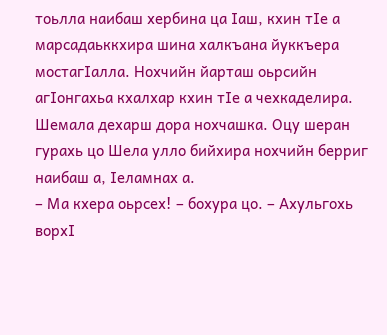тоьлла наибаш хербина ца Iаш, кхин тIе а марсадаьккхира шина халкъана йуккъера мостагIалла. Нохчийн йарташ оьрсийн агIонгахьа кхалхар кхин тIе а чехкаделира.
Шемала дехарш дора нохчашка. Оцу шеран гурахь цо Шела улло бийхира нохчийн берриг наибаш а, Iеламнах а.
– Ма кхера оьрсех! – бохура цо. – Ахульгохь ворхI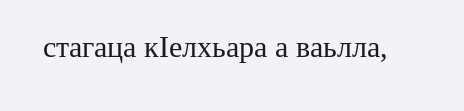стагаца кIелхьара а ваьлла,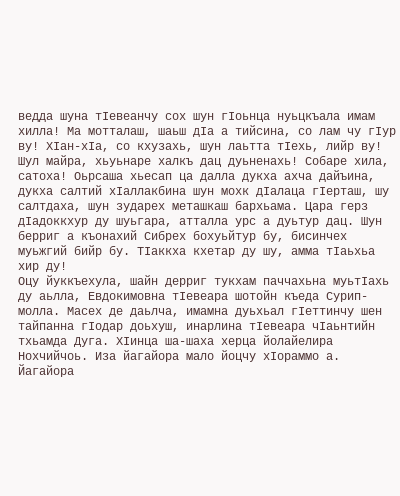ведда шуна тIевеанчу сох шун гIоьнца нуьцкъала имам хилла! Ма мотталаш, шаьш дIа а тийсина, со лам чу гIур ву! ХIан-хIа, со кхузахь, шун лаьтта тIехь, лийр ву! Шул майра, хьуьнаре халкъ дац дуьненахь! Собаре хила, сатоха! Оьрсаша хьесап ца далла дукха ахча дайъина, дукха салтий хIаллакбина шун мохк дIалаца гIерташ, шу салтдаха, шун зударех меташкаш бархьама. Цара герз дIадоккхур ду шуьгара, атталла урс а дуьтур дац. Шун берриг а къонахий Сибрех бохуьйтур бу, бисинчех муьжгий бийр бу. ТIаккха кхетар ду шу, амма тIаьхьа хир ду!
Оцу йуккъехула, шайн дерриг тукхам паччахьна муьтIахь ду аьлла, Евдокимовна тIевеара шотойн къеда Сурип-молла. Масех де даьлча, имамна дуьхьал гIеттинчу шен тайпанна гIoдар доьхуш, инарлина тIевеара чIаьнтийн тхьамда Дуга. ХIинца ша-шаха херца йолайелира Нохчийчоь. Иза йагайора мало йоцчу хIораммо а. Йагайора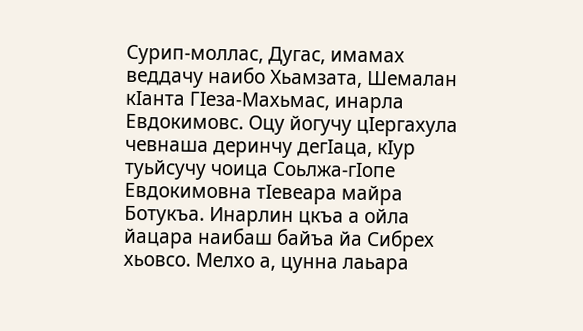Сурип-моллас, Дугас, имамах веддачу наибо Хьамзата, Шемалан кIанта ГIеза-Махьмас, инарла Евдокимовс. Оцу йогучу цIергахула чевнаша деринчу дегIаца, кIур туьйсучу чоица Соьлжа-гIопе Евдокимовна тIевеара майра Ботукъа. Инарлин цкъа а ойла йацара наибаш байъа йа Сибрех хьовсо. Мелхо а, цунна лаьара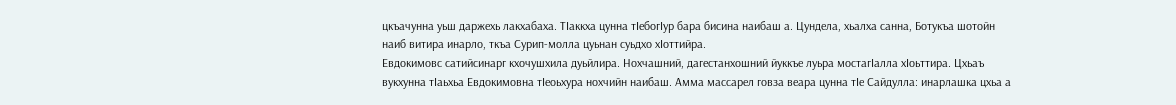цкъачунна уьш даржехь лакхабаха. ТIаккха цунна тIебогIур бара бисина наибаш а. Цундела, хьалха санна, Ботукъа шотойн наиб витира инарло, ткъа Сурип-молла цуьнан суьдхо хIоттийра.
Евдокимовс сатийсинарг кхочушхила дуьйлира. Нохчашний, дагестанхошний йуккъе луьра мостагIалла хIоьттира. Цхьаъ вукхунна тIаьхьа Евдокимовна тIеоьхура нохчийн наибаш. Амма массарел говза веара цунна тIе Сайдулла: инарлашка цхьа а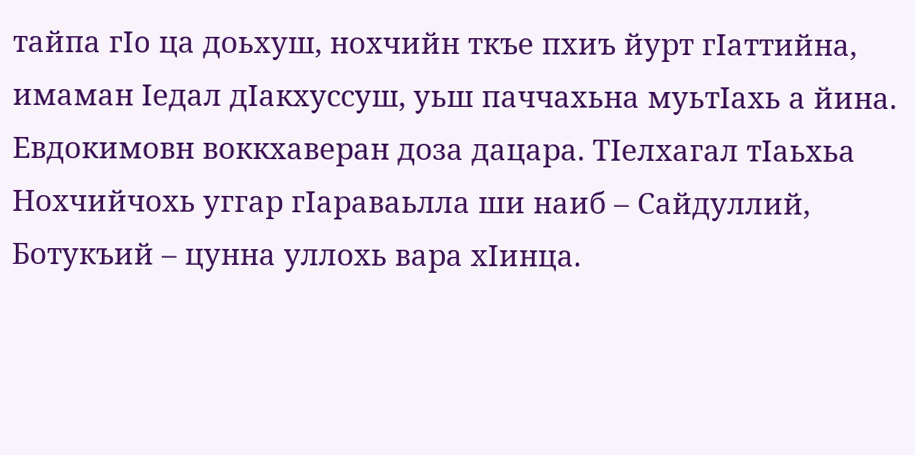тайпа гIo ца доьхуш, нохчийн ткъе пхиъ йурт гIаттийна, имаман Iедал дIакхуссуш, уьш паччахьна муьтIахь а йина. Евдокимовн воккхаверан доза дацара. ТIелхагал тIаьхьа Нохчийчохь уггар гIараваьлла ши наиб – Сайдуллий, Ботукъий – цунна уллохь вара хIинца.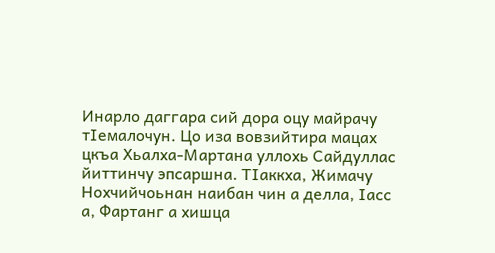Инарло даггара сий дора оцу майрачу тIемалочун. Цо иза вовзийтира мацах цкъа Хьалха-Мартана уллохь Сайдуллас йиттинчу эпсаршна. ТIаккха, Жимачу Нохчийчоьнан наибан чин а делла, Iасс а, Фартанг а хишца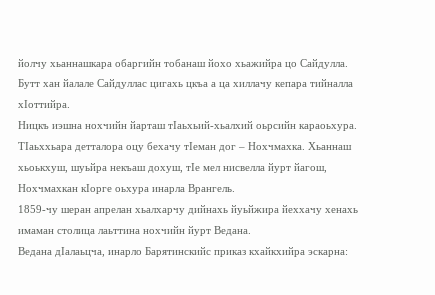йолчу хьаннашкара обаргийн тобанаш йохо хьажийра цо Сайдулла.
Бутт хан йалале Сайдуллас цигахь цкъа а ца хиллачу кепара тийналла хIоттийра.
Ницкъ иэшна нохчийн йарташ тIаьхьий-хьалхий оьрсийн караоьхура. ТIаьххьара детталора оцу бехачу тIеман дог – Нохчмахка. Хьаннаш хьоькхуш, шуьйра некъаш дохуш, тIе мел нисвелла йурт йагош, Нохчмахкан кIорге оьхура инарла Врангель.
1859-чу шеран апрелан хьалхарчу дийнахь йуьйжира йеххачу хенахь имаман столица лаьттина нохчийн йурт Ведана.
Ведана дIалаьцча, инарло Барятинскийс приказ кхайкхийра эскарна: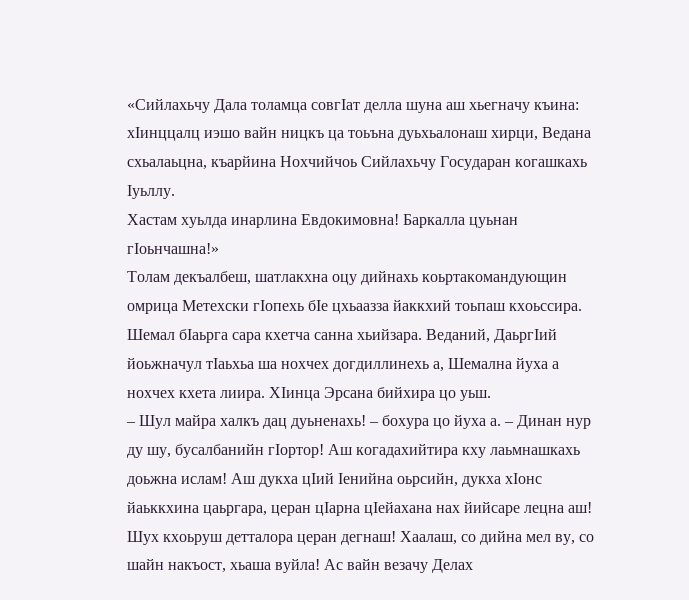«Сийлахьчу Дала толамца совгIат делла шуна аш хьегначу къина: хIинццалц иэшо вайн ницкъ ца тоьъна дуьхьалонаш хирци, Ведана схьалаьцна, къарйина Нохчийчоь Сийлахьчу Государан когашкахь Iуьллу.
Хастам хуьлда инарлина Евдокимовна! Баркалла цуьнан гIоьнчашна!»
Толам декъалбеш, шатлакхна оцу дийнахь коьртакомандующин омрица Метехски гIопехь бIе цхьаазза йаккхий тоьпаш кхоьссира.
Шемал бIаьрга сара кхетча санна хьийзара. Веданий, ДаьргIий йоьжначул тIаьхьа ша нохчех догдиллинехь а, Шемална йуха а нохчех кхета лиира. ХIинца Эрсана бийхира цо уьш.
– Шул майра халкъ дац дуьненахь! – бохура цо йуха а. – Динан нур ду шу, бусалбанийн гIортор! Аш когадахийтира кху лаьмнашкахь доьжна ислам! Аш дукха цIий Iенийна оьрсийн, дукха хIонс йаьккхина цаьргара, церан цIарна цIейахана нах йийсаре лецна аш! Шух кхоьруш детталора церан дегнаш! Хаалаш, со дийна мел ву, со шайн накъост, хьаша вуйла! Ас вайн везачу Делах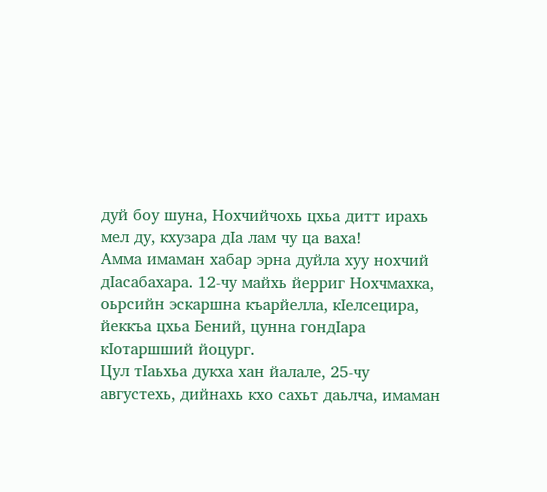дуй боу шуна, Нохчийчохь цхьа дитт ирахь мел ду, кхузара дIа лам чу ца ваха!
Амма имаман хабар эрна дуйла хуу нохчий дIасабахара. 12-чу майхь йерриг Нохчмахка, оьрсийн эскаршна къарйелла, кIелсецира, йеккъа цхьа Бений, цунна гондIара кIотаршший йоцург.
Цул тIаьхьа дукха хан йалале, 25-чу августехь, дийнахь кхо сахьт даьлча, имаман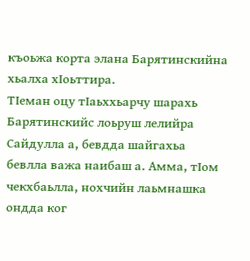къоьжа корта элана Барятинскийна хьалха хIоьттира.
ТIеман оцу тIаьххьарчу шарахь Барятинскийс лоьруш лелийра Сайдулла а, бевдда шайгахьа бевлла важа наибаш а. Амма, тIом чекхбаьлла, нохчийн лаьмнашка ондда ког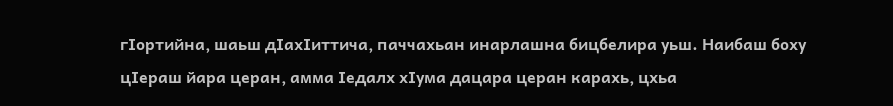гIортийна, шаьш дIахIиттича, паччахьан инарлашна бицбелира уьш. Наибаш боху цIераш йара церан, амма Iедалх хIума дацара церан карахь, цхьа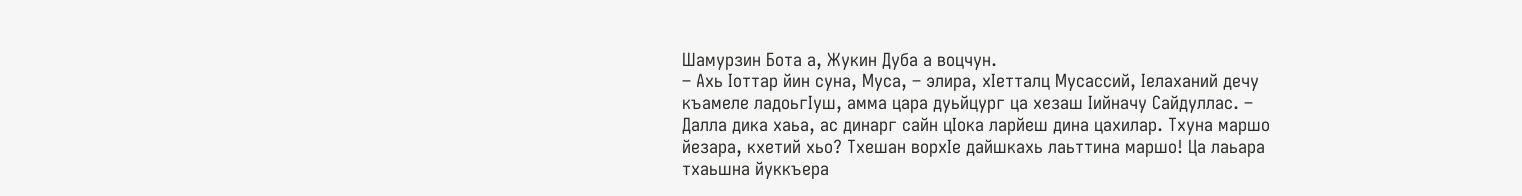Шамурзин Бота а, Жукин Дуба а воцчун.
– Ахь Iоттар йин суна, Муса, – элира, хIетталц Мусассий, Iелаханий дечу къамеле ладоьгIуш, амма цара дуьйцург ца хезаш Iийначу Сайдуллас. – Далла дика хаьа, ас динарг сайн цIока ларйеш дина цахилар. Тхуна маршо йезара, кхетий хьо? Тхешан ворхIе дайшкахь лаьттина маршо! Ца лаьара тхаьшна йуккъера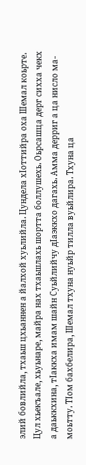элий бовлийла, тхаьш цхьаннен а йалхой хуьлийла. Цундела хIоттийра оха Шемал коьрте. Цул хьекъале, хьуьнаре, майра нах тхаьшлахь шортта боллушехь. Оьрсашца дерг сихха чекх а даьккхина, тIаккха имам шайн Суьйлийчу дIаэккхо дагахь. Амма дерриг а ца нисло ма-моьтту. ТIом бахбелира, Шемал тхуна нуьйр тилла вуьйлира. Тхуна ца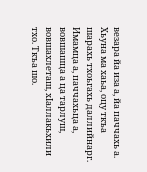везара йа иза а, йа паччахь а. Хьуна ма хаьа, оцу ткъа шарахь тхоьгахь даллийнарг. Имамца а, паччахьца а, вовшашца а ца тарлуш, вовшахлеташ, хIаллакьхили тхо. Ткъа шо.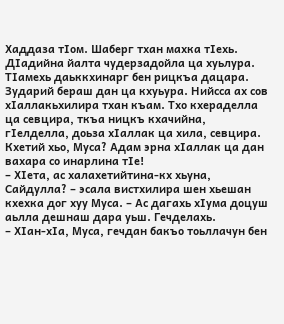Хаддаза тIом. Шаберг тхан махка тIехь. ДIадийна йалта чудерзадойла ца хуьлура. ТIамехь даьккхинарг бен рицкъа дацара. Зударий бераш дан ца кхуьура. Нийсса ах сов хIаллакьхилира тхан къам. Тхо кхераделла ца севцира, ткъа ницкъ кхачийна, гIелделла, доьза хIаллак ца хила, севцира. Кхетий хьо, Муса? Адам эрна хIаллак ца дан вахара со инарлина тIе!
– ХIета, ас халахетийтина-кх хьуна, Сайдулла? – эсала вистхилира шен хьешан кхехка дог хуу Муса. – Ас дагахь хIума доцуш аьлла дешнаш дара уьш. Гечделахь.
– ХIан-хIа, Муса, гечдан бакъо тоьллачун бен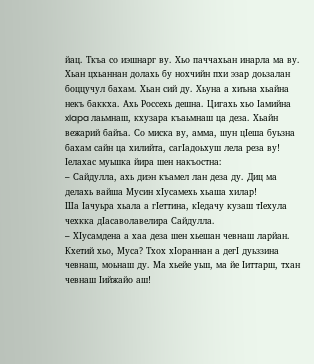йац. Ткъа со иэшнарг ву. Хьо паччахьан инарла ма ву. Хьан цхьаннан долахь бу нохчийн пхи эзар доьзалан боццучул бахам. Хьан сий ду. Хьуна а хиъна хьайна некъ баккха. Ахь Россехь дешна. Цигахь хьо Iамийна xIapa лаьмнаш, кхузара къаьмнаш ца деза. Хьайн вежарий байъа. Со миска ву, амма, шун цIеша буьзна бахам сайн ца хилийта, caгIaдоьхуш лела реза ву!
Iелахас муьшка йира шен накъостна:
– Сайдулла, ахь диэн къамел лан деза ду. Диц ма делахь вайша Мусин хIусамехь хьаша хилар!
Ша Iачуьра хьала а гIеттина, кIедачу кузаш тIехула чехкка дIасаволавелира Сайдулла.
– ХIусамдена а хаа деза шен хьешан чевнаш ларйан. Кхетий хьо, Муса? Тхох хIораннан а дегI дуьззина чевнаш, моьнаш ду. Ма хьейе уьш, ма йе Iиттарш, тхан чевнаш Iийжайо аш!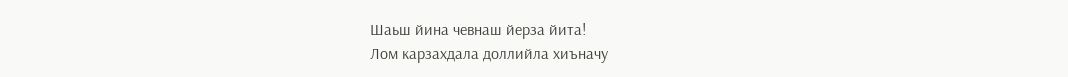Шаьш йина чевнаш йерза йита!
Лом карзахдала доллийла хиъначу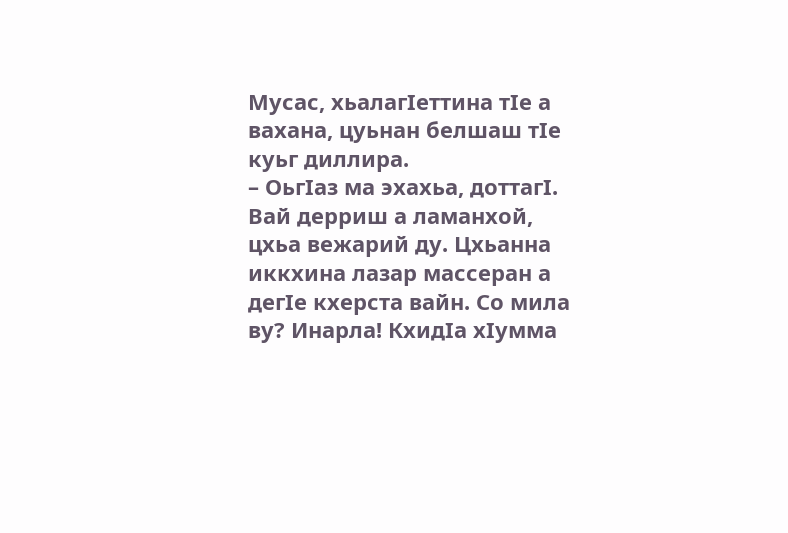Мусас, хьалагIеттина тIе а вахана, цуьнан белшаш тIе куьг диллира.
– ОьгIаз ма эхахьа, доттагI. Вай дерриш а ламанхой, цхьа вежарий ду. Цхьанна иккхина лазар массеран а дегIе кхерста вайн. Со мила ву? Инарла! КхидIа хIумма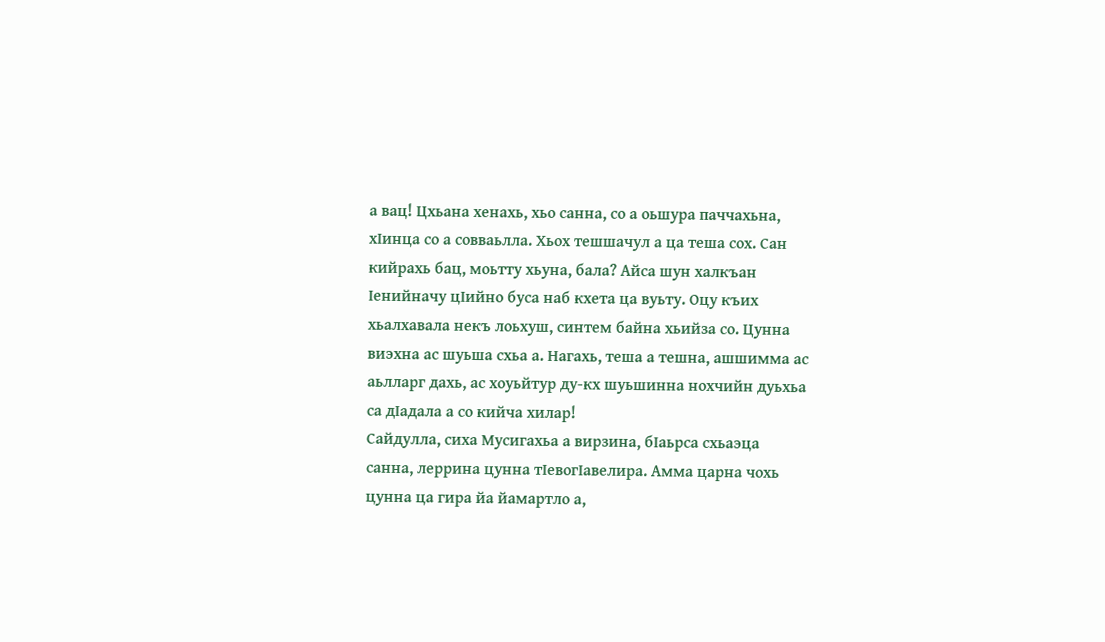а вац! Цхьана хенахь, хьо санна, со а оьшура паччахьна, хIинца со а совваьлла. Хьох тешшачул а ца теша сох. Сан кийрахь бац, моьтту хьуна, бала? Айса шун халкъан Iенийначу цIийно буса наб кхета ца вуьту. Оцу къих хьалхавала некъ лоьхуш, синтем байна хьийза со. Цунна виэхна ас шуьша схьа а. Нагахь, теша а тешна, ашшимма ас аьлларг дахь, ас хоуьйтур ду-кх шуьшинна нохчийн дуьхьа са дIадала а со кийча хилар!
Сайдулла, сиха Мусигахьа а вирзина, бIаьрса схьаэца санна, леррина цунна тIевогIавелира. Амма царна чохь цунна ца гира йа йамартло а,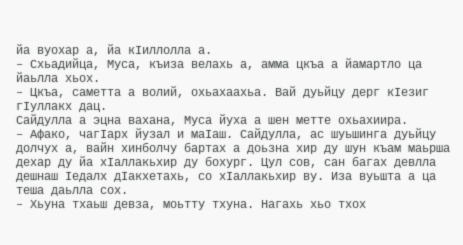йа вуохар а, йа кIиллолла а.
– Схьадийца, Муса, къиза велахь а, амма цкъа а йамартло ца йаьлла хьох.
– Цкъа, саметта а волий, охьахаахьа. Вай дуьйцу дерг кIезиг гIуллакх дац.
Сайдулла а эцна вахана, Муса йуха а шен метте охьахиира.
– Афако, чагIарх йузал и маIаш. Сайдулла, ас шуьшинга дуьйцу долчух а, вайн хинболчу бартах а доьзна хир ду шун къам маьрша дехар ду йа хIаллакьхир ду бохург. Цул сов, сан багах девлла дешнаш Iедалх дIакхетахь, со хIаллакьхир ву. Иза вуьшта а ца теша даьлла сох.
– Хьуна тхаьш девза, моьтту тхуна. Нагахь хьо тхох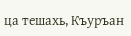ца тешахь, Къуръан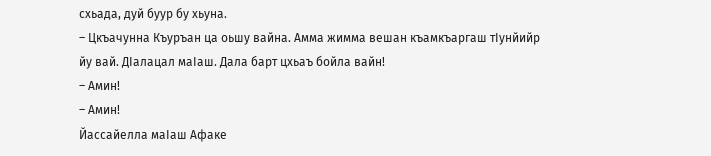схьада, дуй буур бу хьуна.
– Цкъачунна Къуръан ца оьшу вайна. Амма жимма вешан къамкъаргаш тIунйийр йу вай. ДIалацал маIаш. Дала барт цхьаъ бойла вайн!
– Амин!
– Амин!
Йассайелла маIаш Афаке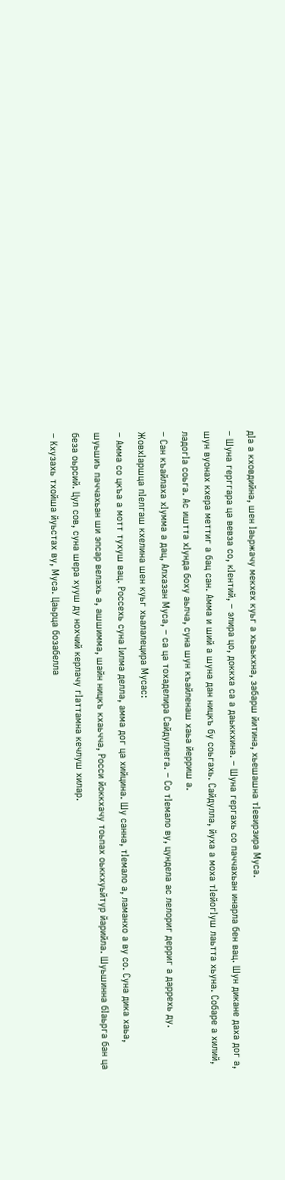дIа а кховдийна, шен Iаьржачу мекхех куьг а хьаькхна, забарш йитина, хьешашна тIевирзира Муса.
– Шуна герггара ца вевза со, кIентий, – элира цо, доккха са а даьккхина. – Шуна гергахь со паччахьан инарла бен вац. Шун дикане даха дог а, шун вуонах кхера меттиг а бац сан. Амма и ший а шуна дан ницкъ бу соьгахь. Сайдулла, йуха а моха тIейогIуш лаьтта хьуна. Собаре а хилий, ладогIа соьга. Ас иштта хIунда боху аьлча, суна шун къайленаш хаьа йерриш а.
– Сан къайлаха хIумма а дац, Алхазан Муса, – са ца тохаделира Сайдуллега. – Со тIемало ву, цундела ас лелориг дерриг а даррехь ду.
ЖовхIаршца пIелгаш кхелина шен куьг хьалалецира Мусас:
– Амма со цкъа а мотт тухуш вац. Россехь суна Iилма делла, амма дог ца хийцина. Шу санна, тIемало а, ламанхо а ву со. Суна дика хаьа, шуьшиъ паччахьан ши эпсар велахь а, ашшимма, шайн ницкъ кхаьчча, Росси йоккхачу тоьпах оьккхуьйтур йарийла. Шуьшинна бIаьрга бан ца беза оьрсий. Цул сов, суна шера хууш ду нохчий керлачу гIаттамна кечлуш хилар.
– Кхузахь тхойша йуьстах ву, Муса. Цаьрца бозабелла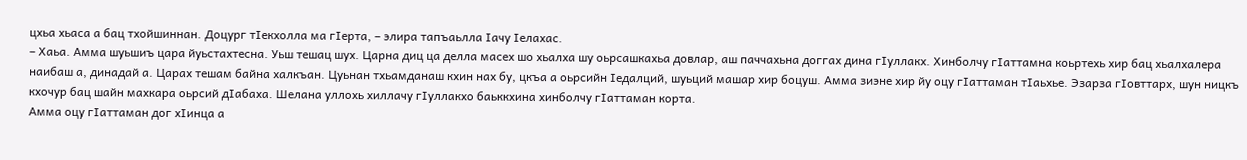цхьа хьаса а бац тхойшиннан. Доцург тIекхолла ма гIерта, – элира тапъаьлла Iачу Iелахас.
– Хаьа. Амма шуьшиъ цара йуьстахтесна. Уьш тешац шух. Царна диц ца делла масех шо хьалха шу оьрсашкахьа довлар, аш паччахьна доггах дина гIуллакх. Хинболчу гIаттамна коьртехь хир бац хьалхалера наибаш а, динадай а. Царах тешам байна халкъан. Цуьнан тхьамданаш кхин нах бу, цкъа а оьрсийн Iедалций, шуьций машар хир боцуш. Амма зиэне хир йу оцу гIаттаман тIаьхье. Эзарза гIовттарх, шун ницкъ кхочур бац шайн махкара оьрсий дIабаха. Шелана уллохь хиллачу гIуллакхо баьккхина хинболчу гIаттаман корта.
Амма оцу гIаттаман дог хIинца а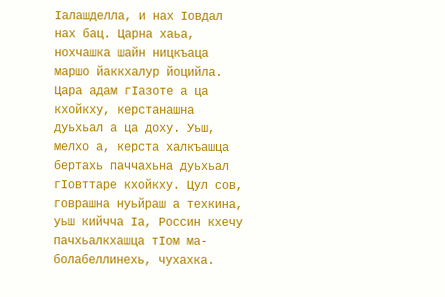Iалашделла, и нах Iовдал нах бац. Царна хаьа, нохчашка шайн ницкъаца маршо йаккхалур йоцийла. Цара адам гIазоте а ца кхойкху, керстанашна дуьхьал а ца доху. Уьш, мелхо а, керста халкъашца бертахь паччахьна дуьхьал гIовттаре кхойкху. Цул сов, говрашна нуьйраш а техкина, уьш кийчча Iа, Россин кхечу пачхьалкхашца тIом ма-болабеллинехь, чухахка.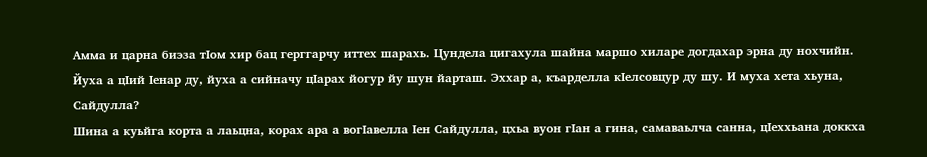Амма и царна биэза тIом хир бац герггарчу иттех шарахь. Цундела цигахула шайна маршо хиларе догдахар эрна ду нохчийн. Йуха а цIий Iенар ду, йуха а сийначу цIарах йогур йу шун йарташ. Эххар а, къарделла кIелсовцур ду шу. И муха хета хьуна, Сайдулла?
Шина а куьйга корта а лаьцна, корах ара а вогIавелла Iен Сайдулла, цхьа вуон гIан а гина, самаваьлча санна, цIеххьана доккха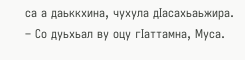са а даьккхина, чухула дIасахьаьжира.
– Со дуьхьал ву оцу гIаттамна, Муса.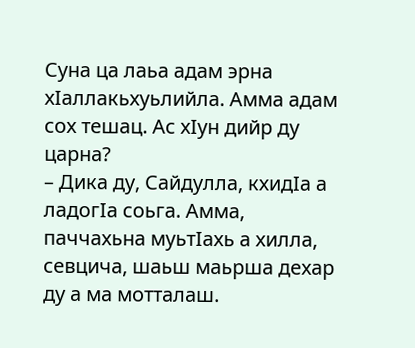Суна ца лаьа адам эрна хIаллакьхуьлийла. Амма адам сох тешац. Ас хIун дийр ду царна?
– Дика ду, Сайдулла, кхидIа а ладогIа соьга. Амма, паччахьна муьтIахь а хилла, севцича, шаьш маьрша дехар ду а ма мотталаш.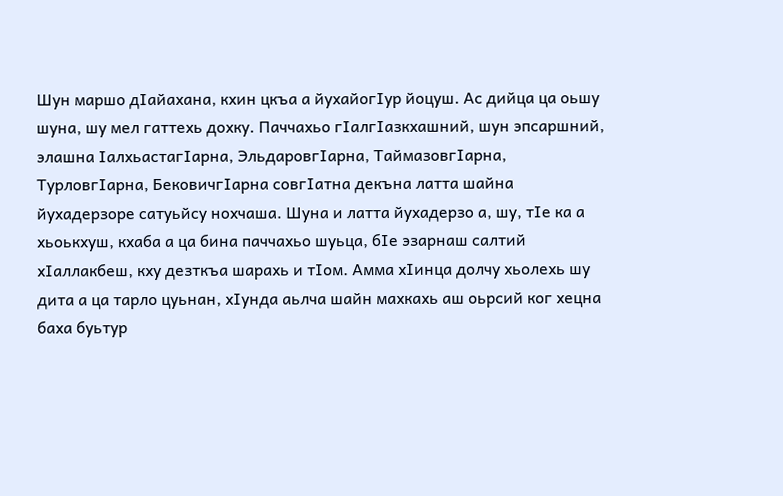Шун маршо дIайахана, кхин цкъа а йухайогIур йоцуш. Ас дийца ца оьшу шуна, шу мел гаттехь дохку. Паччахьо гIалгIазкхашний, шун эпсаршний, элашна IалхьастагIарна, ЭльдаровгIарна, ТаймазовгIарна, ТурловгIарна, БековичгIарна совгIатна декъна латта шайна йухадерзоре сатуьйсу нохчаша. Шуна и латта йухадерзо а, шу, тIе ка а хьоькхуш, кхаба а ца бина паччахьо шуьца, бIе эзарнаш салтий хIаллакбеш, кху дезткъа шарахь и тIом. Амма хIинца долчу хьолехь шу дита а ца тарло цуьнан, хIунда аьлча шайн махкахь аш оьрсий ког хецна баха буьтур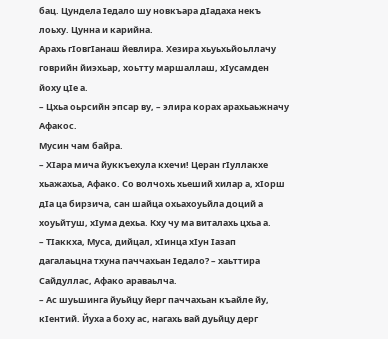бац. Цундела Iедало шу новкъара дIадаха некъ лоьху. Цунна и карийна.
Арахь гIовгIанаш йевлира. Хезира хьуьхьйоьллачу говрийн йиэхьар, хоьтту маршаллаш, хIусамден йоху цIе а.
– Цхьа оьрсийн эпсар ву, – элира корах арахьаьжначу Афакос.
Мусин чам байра.
– ХIара мича йуккъехула кхечи! Церан гIуллакхе хьажахьа, Афако. Со волчохь хьеший хилар а, хIорш дIа ца бирзича, сан шайца охьахоуьйла доций а хоуьйтуш, хIума дехьа. Кху чу ма виталахь цхьа а.
– ТIаккха, Муса, дийцал, хIинца хIун Iазап дагалаьцна тхуна паччахьан Iедало? – хаьттира Сайдуллас, Афако араваьлча.
– Ас шуьшинга йуьйцу йерг паччахьан къайле йу, кIентий. Йуха а боху ас, нагахь вай дуьйцу дерг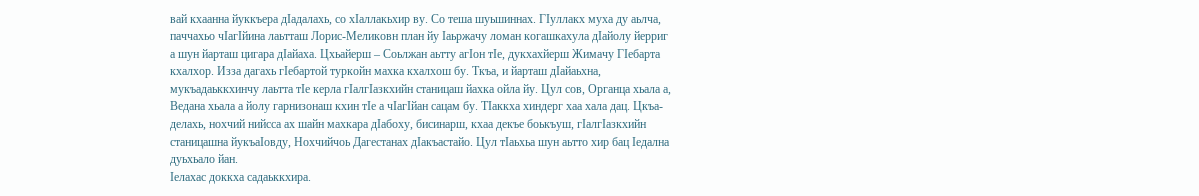вай кхаанна йуккъера дIадалахь, со хIаллакьхир ву. Со теша шуьшиннах. ГIуллакх муха ду аьлча, паччахьо чIагIйина лаьтташ Лорис-Меликовн план йу Iаьржачу ломан когашкахула дIайолу йерриг а шун йарташ цигара дIайаха. Цхьайерш – Соьлжан аьтту агIон тIе, дукхахйерш Жимачу ГIебарта кхалхор. Изза дагахь гIебартой туркойн махка кхалхош бу. Ткъа, и йарташ дIайаьхна, мукъадаьккхинчу лаьтта тIе керла гIалгIазкхийн станицаш йахка ойла йу. Цул сов, Органца хьала а, Ведана хьала а йолу гарнизонаш кхин тIе а чIагIйан сацам бу. ТIаккха хиндерг хаа хала дац. Цкъа-делахь, нохчий нийсса ах шайн махкара дIабоху, бисинарш, кхаа декъе боькъуш, гIалгIазкхийн станицашна йукъаIовду, Нохчийчоь Дагестанах дIакъастайо. Цул тIаьхьа шун аьтто хир бац Iедална дуьхьало йан.
Iелахас доккха садаьккхира.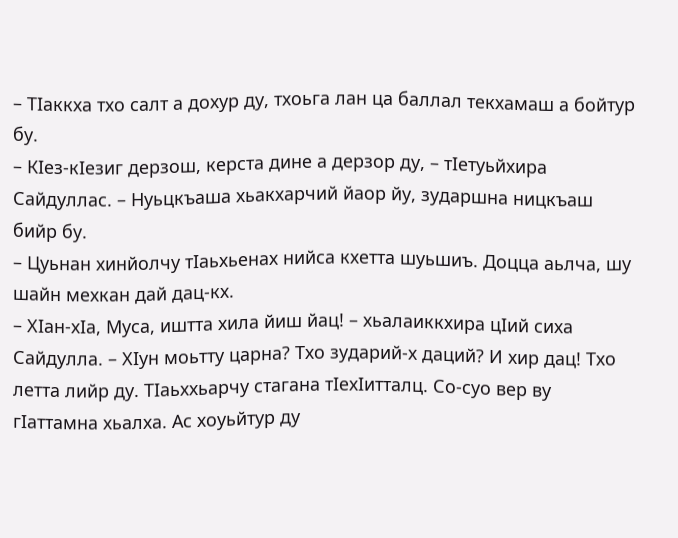– ТIаккха тхо салт а дохур ду, тхоьга лан ца баллал текхамаш а бойтур бу.
– КIез-кIезиг дерзош, керста дине а дерзор ду, – тIетуьйхира Сайдуллас. – Нуьцкъаша хьакхарчий йаор йу, зударшна ницкъаш бийр бу.
– Цуьнан хинйолчу тIаьхьенах нийса кхетта шуьшиъ. Доцца аьлча, шу шайн мехкан дай дац-кх.
– ХIан-хIа, Муса, иштта хила йиш йац! – хьалаиккхира цIий сиха Сайдулла. – ХIун моьтту царна? Тхо зударий-х даций? И хир дац! Тхо летта лийр ду. ТIаьххьарчу стагана тIехIитталц. Со-суо вер ву гIаттамна хьалха. Ас хоуьйтур ду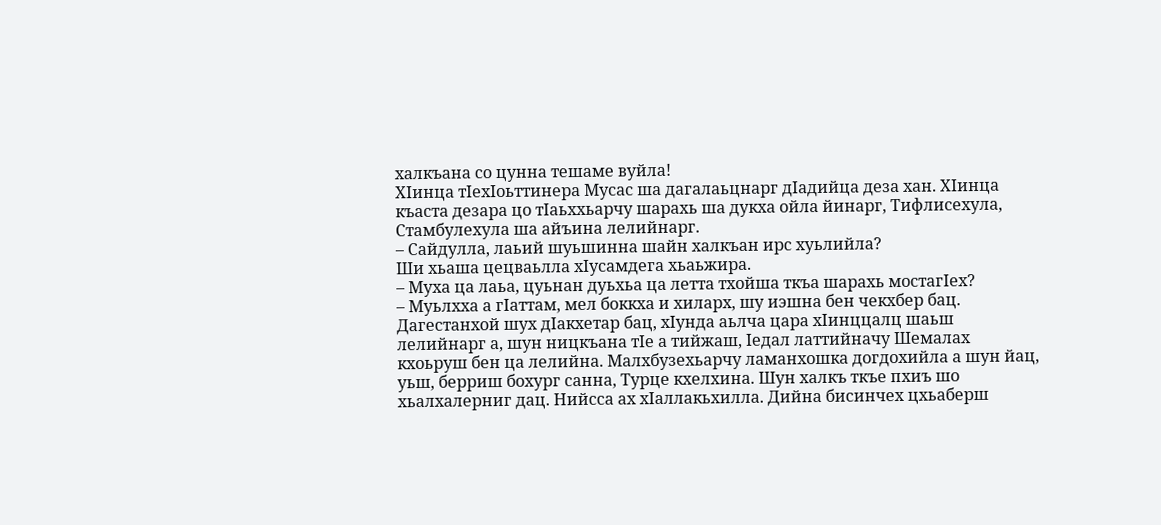халкъана со цунна тешаме вуйла!
ХIинца тIехIоьттинера Мусас ша дагалаьцнарг дIадийца деза хан. ХIинца къаста дезара цо тIаьххьарчу шарахь ша дукха ойла йинарг, Тифлисехула, Стамбулехула ша айъина лелийнарг.
– Сайдулла, лаьий шуьшинна шайн халкъан ирс хуьлийла?
Ши хьаша цецваьлла хIусамдега хьаьжира.
– Муха ца лаьа, цуьнан дуьхьа ца летта тхойша ткъа шарахь мостагIех?
– Муьлхха а гIаттам, мел боккха и хиларх, шу иэшна бен чекхбер бац. Дагестанхой шух дIакхетар бац, хIунда аьлча цара хIинццалц шаьш лелийнарг а, шун ницкъана тIе а тийжаш, Iедал латтийначу Шемалах кхоьруш бен ца лелийна. Малхбузехьарчу ламанхошка догдохийла а шун йац, уьш, берриш бохург санна, Турце кхелхина. Шун халкъ ткъе пхиъ шо хьалхалерниг дац. Нийсса ах хIаллакьхилла. Дийна бисинчех цхьаберш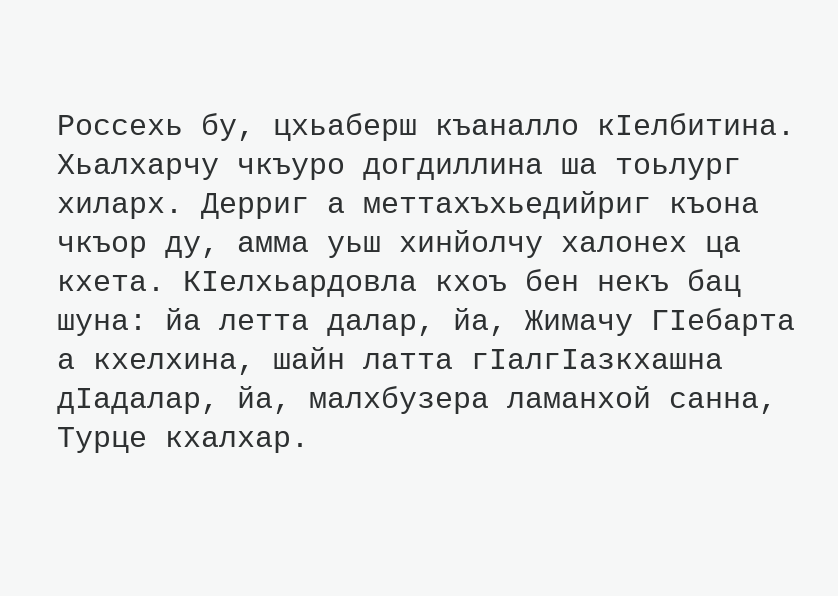Россехь бу, цхьаберш къаналло кIелбитина. Хьалхарчу чкъуро догдиллина ша тоьлург хиларх. Дерриг а меттахъхьедийриг къона чкъор ду, амма уьш хинйолчу халонех ца кхета. КIелхьардовла кхоъ бен некъ бац шуна: йа летта далар, йа, Жимачу ГIебарта а кхелхина, шайн латта гIалгIазкхашна дIадалар, йа, малхбузера ламанхой санна, Турце кхалхар.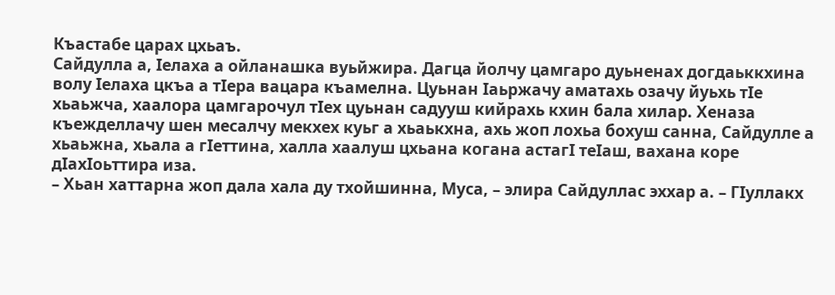Къастабе царах цхьаъ.
Сайдулла а, Iелаха а ойланашка вуьйжира. Дагца йолчу цамгаро дуьненах догдаьккхина волу Iелаха цкъа а тIера вацара къамелна. Цуьнан Iаьржачу аматахь озачу йуьхь тIе хьаьжча, хаалора цамгарочул тIех цуьнан садууш кийрахь кхин бала хилар. Хеназа къежделлачу шен месалчу мекхех куьг а хьаькхна, ахь жоп лохьа бохуш санна, Сайдулле а хьаьжна, хьала а гIеттина, халла хаалуш цхьана когана астагI теIаш, вахана коре дIахIоьттира иза.
– Хьан хаттарна жоп дала хала ду тхойшинна, Муса, – элира Сайдуллас эххар а. – ГIуллакх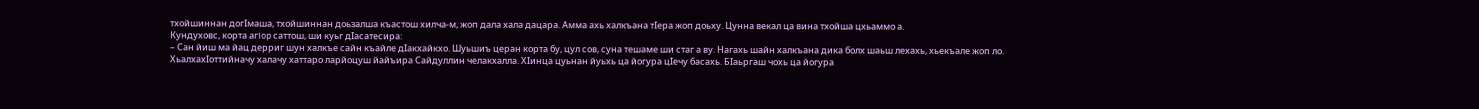тхойшиннан догIмаша, тхойшиннан доьзалша къастош хилча-м, жоп дала хала дацара. Амма ахь халкъана тIера жоп доьху. Цунна векал ца вина тхойша цхьаммо а.
Кундуховс, корта aгIop саттош, ши куьг дIасатесира:
– Сан йиш ма йац дерриг шун халкъе сайн къайле дIакхайкхо. Шуьшиъ церан корта бу, цул сов, суна тешаме ши стаг а ву. Нагахь шайн халкъана дика болх шаьш лехахь, хьекъале жоп ло.
ХьалхахIоттийначу халачу хаттаро ларйоцуш йайъира Сайдуллин челакхалла. ХIинца цуьнан йуьхь ца йогура цIечу басахь. БIаьргаш чохь ца йогура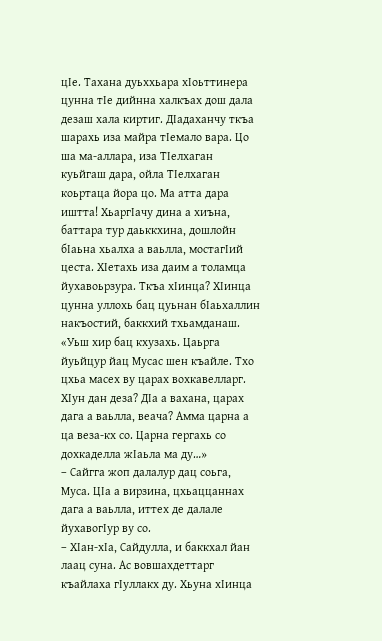цIе. Тахана дуьххьара хIоьттинера цунна тIе дийнна халкъах дош дала дезаш хала киртиг. ДIадаханчу ткъа шарахь иза майра тIемало вара. Цо ша ма-аллара, иза ТIелхаган куьйгаш дара, ойла ТIелхаган коьртаца йора цо. Ма атта дара иштта! ХьаргIачу дина а хиъна, баттара тур даьккхина, дошлойн бIаьна хьалха а ваьлла, мостагIий цеста. ХIетахь иза даим а толамца йухавоьрзура. Ткъа хIинца? ХIинца цунна уллохь бац цуьнан бIаьхаллин накъостий, баккхий тхьамданаш. «Уьш хир бац кхузахь. Цаьрга йуьйцур йац Мусас шен къайле. Тхо цхьа масех ву царах вохкавелларг. ХIун дан деза? ДIа а вахана, царах дага а ваьлла, веача? Амма царна а ца веза-кх со. Царна гергахь со дохкаделла жIаьла ма ду…»
– Сайгга жоп далалур дац соьга, Муса. ЦIа а вирзина, цхьаццаннах дага а ваьлла, иттех де далале йухавогIур ву со.
– ХIан-хIа, Сайдулла, и баккхал йан лаац суна. Ас вовшахдеттарг къайлаха гIуллакх ду. Хьуна хIинца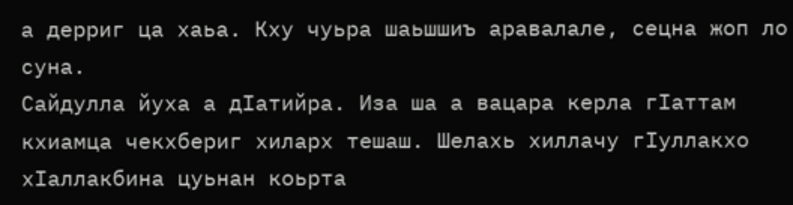а дерриг ца хаьа. Кху чуьра шаьшшиъ аравалале, сецна жоп ло суна.
Сайдулла йуха а дIатийра. Иза ша а вацара керла гIаттам кхиамца чекхбериг хиларх тешаш. Шелахь хиллачу гIуллакхо хIаллакбина цуьнан коьрта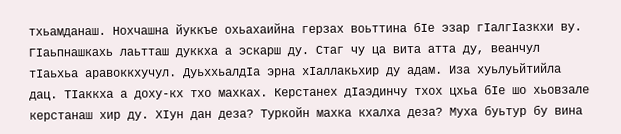тхьамданаш. Нохчашна йуккъе охьахаийна герзах воьттина бIе эзар гIалгIазкхи ву. ГIаьпнашкахь лаьтташ дуккха а эскарш ду. Стаг чу ца вита атта ду, веанчул тIаьхьа аравоккхучул. ДуьххьалдIа эрна хIаллакьхир ду адам. Иза хуьлуьйтийла дац. ТIаккха а доху-кх тхо махках. Керстанех дIаэдинчу тхох цхьа бIе шо хьовзале керстанаш хир ду. ХIун дан деза? Туркойн махка кхалха деза? Муха буьтур бу вина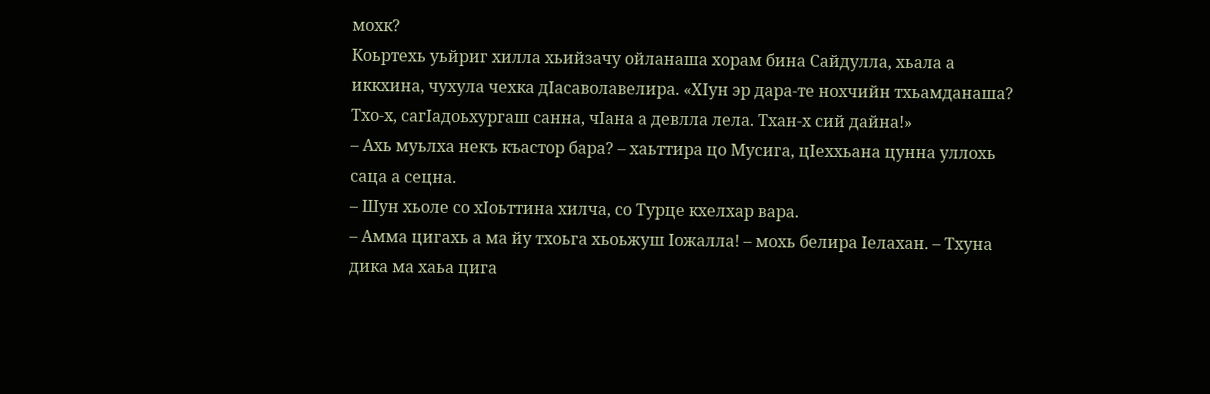мохк?
Коьртехь уьйриг хилла хьийзачу ойланаша хорам бина Сайдулла, хьала а иккхина, чухула чехка дIасаволавелира. «ХIун эр дара-те нохчийн тхьамданаша? Тхо-х, сагIадоьхургаш санна, чIана а девлла лела. Тхан-х сий дайна!»
– Ахь муьлха некъ къастор бара? – хаьттира цо Мусига, цIеххьана цунна уллохь саца а сецна.
– Шун хьоле со хIоьттина хилча, со Турце кхелхар вара.
– Амма цигахь а ма йу тхоьга хьоьжуш Iожалла! – мохь белира Iелахан. – Тхуна дика ма хаьа цига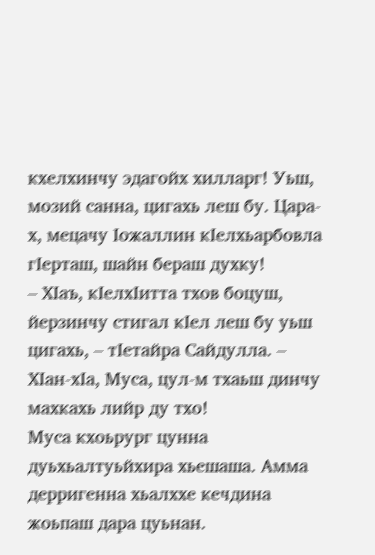кхелхинчу эдагойх хилларг! Уьш, мозий санна, цигахь леш бу. Цара-х, мецачу Iожаллин кIелхьарбовла гIерташ, шайн бераш духку!
– ХIаъ, кIелхIитта тхов боцуш, йерзинчу стигал кIел леш бу уьш цигахь, – тIетайра Сайдулла. – ХIан-хIа, Муса, цул-м тхаьш динчу махкахь лийр ду тхо!
Муса кхоьрург цунна дуьхьалтуьйхира хьешаша. Амма дерригенна хьалххе кечдина жоьпаш дара цуьнан.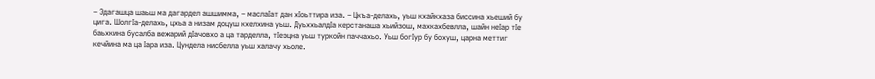– Эдагашца шаьш ма дагардел ашшимма, – маслаIат дан хIоьттира иза. – Цкъа-делахь, уьш кхайкхаза биссина хьеший бу цига. ШолгIа-делахь, цхьа а низам доцуш кхелхина уьш. ДуьххьалдIа керстанаша хьийзош, махкахбевлла, шайн неIар тIе баьхкина бусалба вежарий дIачовхо а ца тарделла, тIеэцна уьш туркойн паччахьо. Уьш богIур бу бохуш, царна меттиг кечйина ма ца Iара иза. Цундела нисбелла уьш халачу хьоле.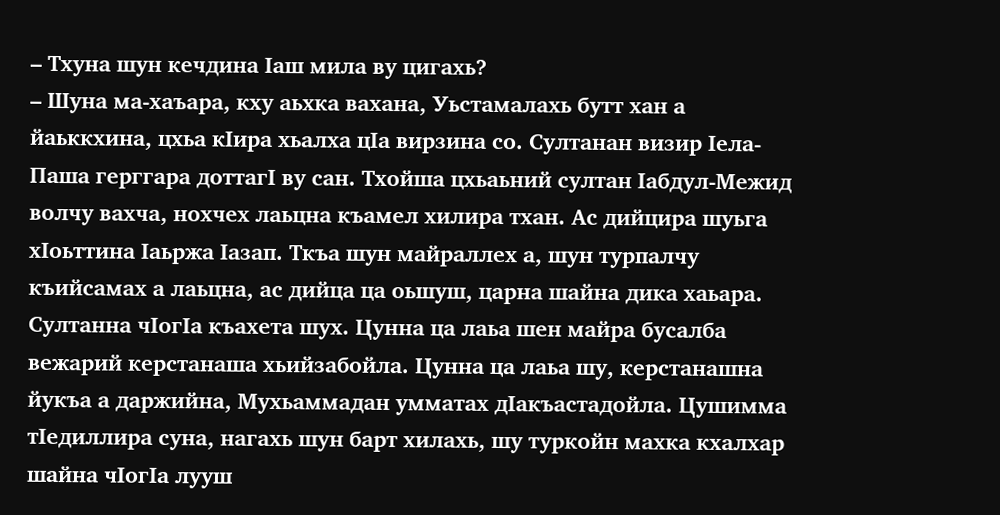– Тхуна шун кечдина Iаш мила ву цигахь?
– Шуна ма-хаъара, кху аьхка вахана, Уьстамалахь бутт хан а йаьккхина, цхьа кIира хьалха цIа вирзина со. Султанан визир Iела-Паша герггара доттагI ву сан. Тхойша цхьаьний султан Iабдул-Межид волчу вахча, нохчех лаьцна къамел хилира тхан. Ас дийцира шуьга хIоьттина Iаьржа Iазап. Ткъа шун майраллех а, шун турпалчу къийсамах а лаьцна, ас дийца ца оьшуш, царна шайна дика хаьара. Султанна чIогIа къахета шух. Цунна ца лаьа шен майра бусалба вежарий керстанаша хьийзабойла. Цунна ца лаьа шу, керстанашна йукъа а даржийна, Мухьаммадан умматах дIакъастадойла. Цушимма тIедиллира суна, нагахь шун барт хилахь, шу туркойн махка кхалхар шайна чIогIа лууш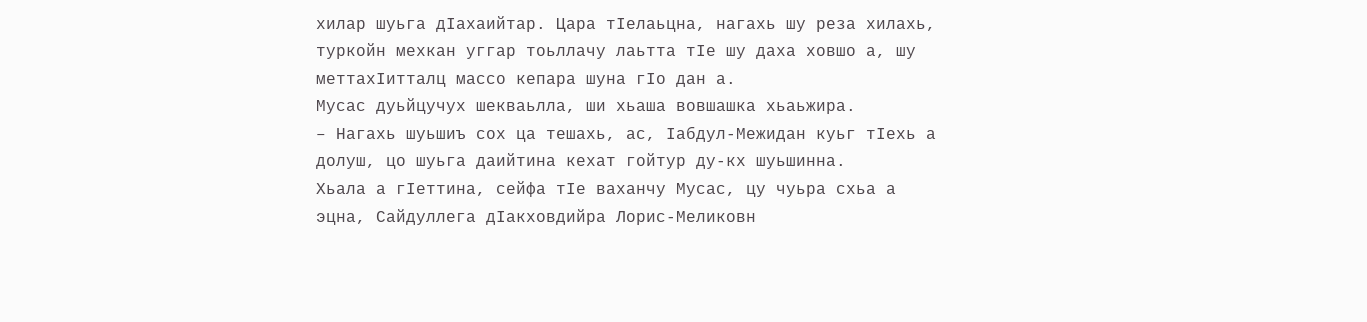хилар шуьга дIахаийтар. Цара тIелаьцна, нагахь шу реза хилахь, туркойн мехкан уггар тоьллачу лаьтта тIе шу даха ховшо а, шу меттахIитталц массо кепара шуна гIo дан а.
Мусас дуьйцучух шекваьлла, ши хьаша вовшашка хьаьжира.
– Нагахь шуьшиъ сох ца тешахь, ас, Iабдул-Межидан куьг тIехь а долуш, цо шуьга даийтина кехат гойтур ду-кх шуьшинна.
Хьала а гIеттина, сейфа тIе ваханчу Мусас, цу чуьра схьа а эцна, Сайдуллега дIакховдийра Лорис-Меликовн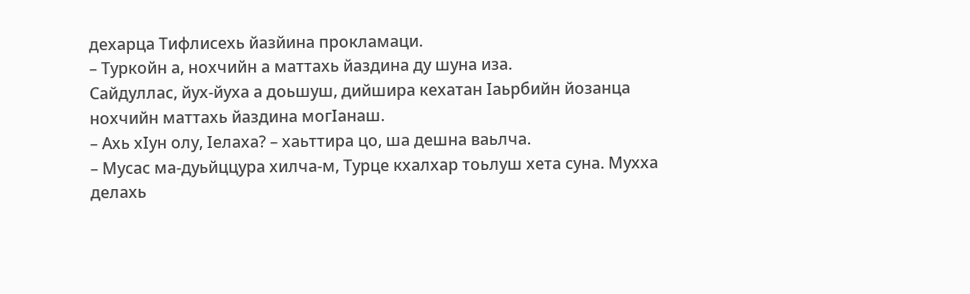дехарца Тифлисехь йазйина прокламаци.
– Туркойн а, нохчийн а маттахь йаздина ду шуна иза.
Сайдуллас, йух-йуха а доьшуш, дийшира кехатан Iаьрбийн йозанца нохчийн маттахь йаздина могIанаш.
– Ахь хIун олу, Iелаха? – хаьттира цо, ша дешна ваьлча.
– Мусас ма-дуьйццура хилча-м, Турце кхалхар тоьлуш хета суна. Мухха делахь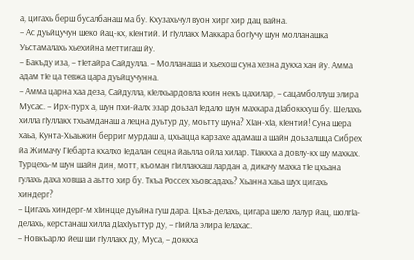а, цигахь берш бусалбанаш ма бу. Кхузахьчул вуон хирг хир дац вайна.
– Ас дуьйцучун шеко йац-кх, кIентий. И гIуллакх Маккара богIучу шун молланашка Уьстамалахь хьехийна меттигаш йу.
– Бакъду иза, – тIетайра Сайдулла. – Молланаша и хьехош суна хезна дукха хан йу. Амма адам тIе ца тевжа цара дуьйцучунна.
– Амма царна хаа деза, Сайдулла, кIелхьардовла кхин некъ цахилар, – сацамболлуш элира Мусас. – Ирх-пурх а, шун пхи-йалх эзар доьзал Iедало шун махкара дIабоккхуш бу. Шелахь хилла гIуллакх тхьамданаш а лецна дуьтур ду, моьтту шуна? ХIан-хIа, кIентий! Суна шера хаьа, Кунта-Хьаьжин берриг мурдаш а, цхьацца карзахе адамаш а шайн доьзалшца Сибрех йа Жимачу ГIебарта кхалхо Iедалан сецна йаьлла ойла хилар. ТIаккха а довлу-кх шу махках. Турцехь-м шун шайн дин, мотт, къоман гIиллакхаш лардан а, дикачу махка тIе цхьана гулахь даха ховша а аьтто хир бу. Ткъа Россех хьовсадахь? Хьанна хаьа шух цигахь хиндерг?
– Цигахь хиндерг-м хIинцце дуьйна гуш дара. Цкъа-делахь, цигара шело лалур йац, шолгIа-делахь, керстанаш хилла дIахIуьттур ду, – гIийла элира Iелахас.
– Новкъарло йеш ши гIуллакх ду, Муса, – доккха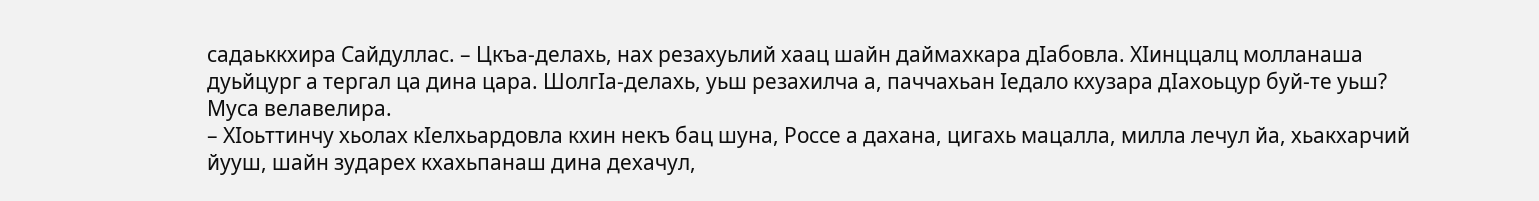садаьккхира Сайдуллас. – Цкъа-делахь, нах резахуьлий хаац шайн даймахкара дIабовла. ХIинццалц молланаша дуьйцург а тергал ца дина цара. ШолгIа-делахь, уьш резахилча а, паччахьан Iедало кхузара дIахоьцур буй-те уьш?
Муса велавелира.
– ХIоьттинчу хьолах кIелхьардовла кхин некъ бац шуна, Россе а дахана, цигахь мацалла, милла лечул йа, хьакхарчий йууш, шайн зударех кхахьпанаш дина дехачул,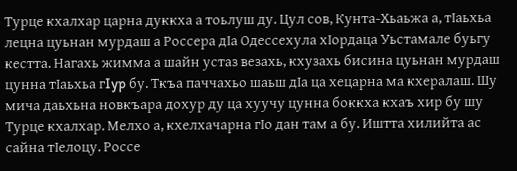Турце кхалхар царна дуккха а тоьлуш ду. Цул сов, Кунта-Хьаьжа а, тIаьхьа лецна цуьнан мурдаш а Россера дIа Одессехула хIордаца Уьстамале буьгу кестта. Нагахь жимма а шайн устаз везахь, кхузахь бисина цуьнан мурдаш цунна тIаьхьа гIyp бу. Ткъа паччахьо шаьш дIа ца хецарна ма кхералаш. Шу мича даьхьна новкъара дохур ду ца хуучу цунна боккха кхаъ хир бу шу Турце кхалхар. Мелхо а, кхелхачарна гIo дан там а бу. Иштта хилийта ас сайна тIелоцу. Россе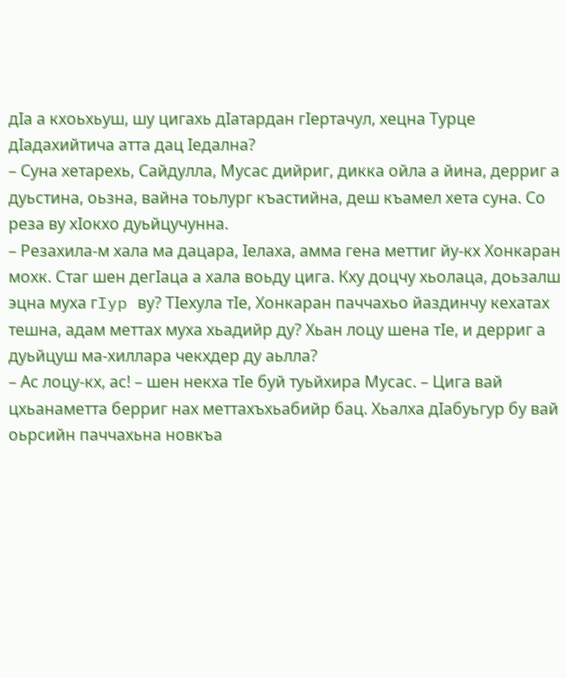дIа а кхоьхьуш, шу цигахь дIатардан гIертачул, хецна Турце дIадахийтича атта дац Iедална?
– Суна хетарехь, Сайдулла, Мусас дийриг, дикка ойла а йина, дерриг а дуьстина, оьзна, вайна тоьлург къастийна, деш къамел хета суна. Со реза ву хIокхо дуьйцучунна.
– Резахила-м хала ма дацара, Iелаха, амма гена меттиг йу-кх Хонкаран мохк. Стаг шен дегIаца а хала воьду цига. Кху доцчу хьолаца, доьзалш эцна муха гIyp ву? ТIехула тIе, Хонкаран паччахьо йаздинчу кехатах тешна, адам меттах муха хьадийр ду? Хьан лоцу шена тIе, и дерриг а дуьйцуш ма-хиллара чекхдер ду аьлла?
– Ас лоцу-кх, ас! – шен некха тIе буй туьйхира Мусас. – Цига вай цхьанаметта берриг нах меттахъхьабийр бац. Хьалха дIабуьгур бу вай оьрсийн паччахьна новкъа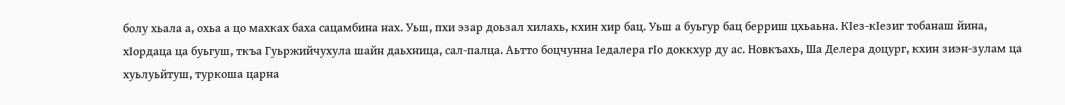болу хьала а, охьа а цо махках баха сацамбина нах. Уьш, пхи эзар доьзал хилахь, кхин хир бац. Уьш а буьгур бац берриш цхьаьна. КIез-кIезиг тобанаш йина, хIордаца ца буьгуш, ткъа Гуьржийчухула шайн даьхница, сал-палца. Аьтто боцчунна Iедалера гIo доккхур ду ас. Новкъахь, Ша Делера доцург, кхин зиэн-зулам ца хуьлуьйтуш, туркоша царна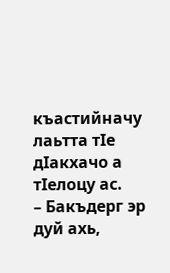къастийначу лаьтта тIе дIакхачо а тIелоцу ас.
– Бакъдерг эр дуй ахь,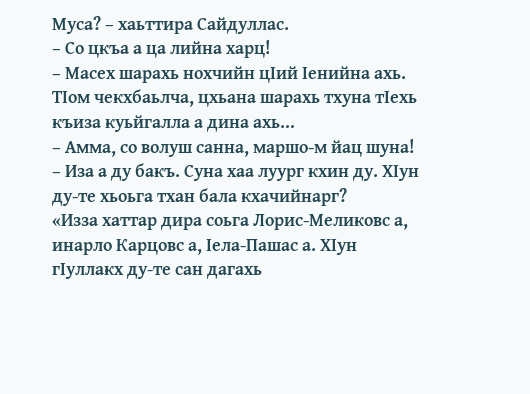Муса? – хаьттира Сайдуллас.
– Со цкъа а ца лийна харц!
– Масех шарахь нохчийн цIий Iенийна ахь. ТIом чекхбаьлча, цхьана шарахь тхуна тIехь къиза куьйгалла а дина ахь…
– Амма, со волуш санна, маршо-м йац шуна!
– Иза а ду бакъ. Суна хаа луург кхин ду. ХIун ду-те хьоьга тхан бала кхачийнарг?
«Изза хаттар дира соьга Лорис-Меликовс а, инарло Карцовс а, Iела-Пашас а. ХIун гIуллакх ду-те сан дагахь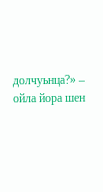долчуьнца?» – ойла йора шен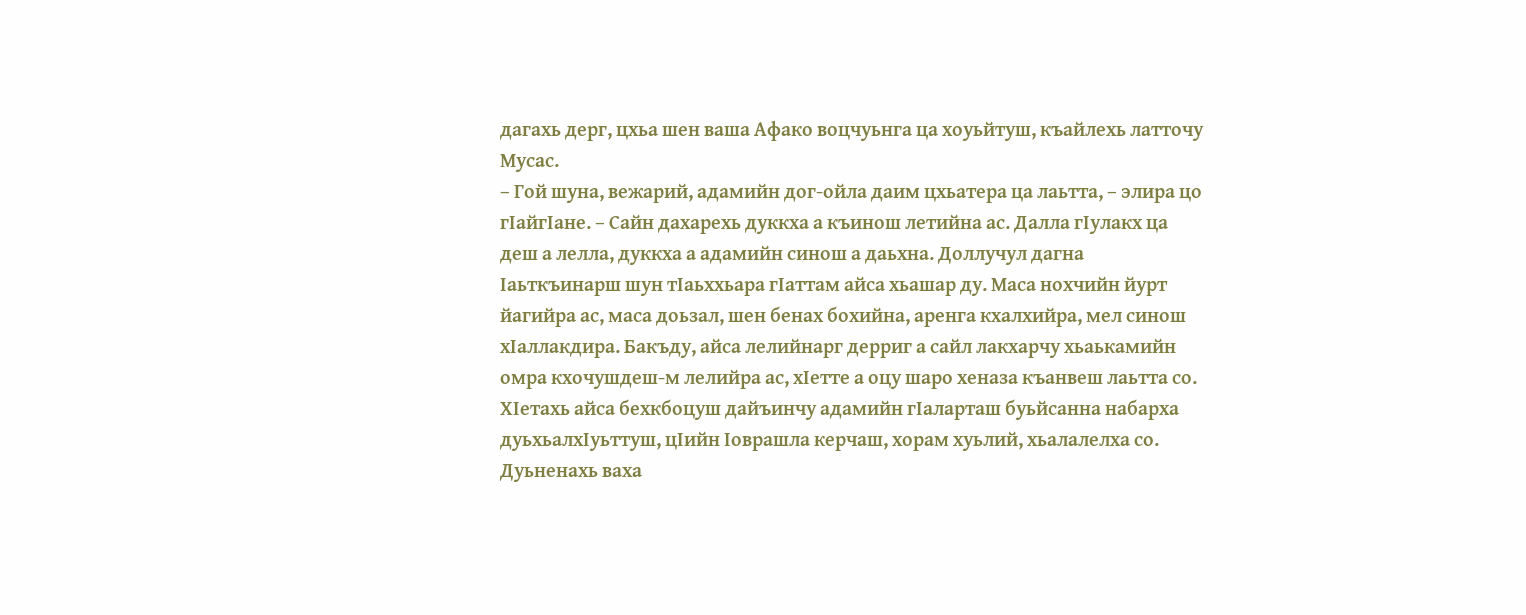дагахь дерг, цхьа шен ваша Афако воцчуьнга ца хоуьйтуш, къайлехь латточу Мусас.
– Гой шуна, вежарий, адамийн дог-ойла даим цхьатера ца лаьтта, – элира цо гIайгIане. – Сайн дахарехь дуккха а къинош летийна ас. Далла гIулакх ца деш а лелла, дуккха а адамийн синош а даьхна. Доллучул дагна Iаьткъинарш шун тIаьххьара гIаттам айса хьашар ду. Маса нохчийн йурт йагийра ас, маса доьзал, шен бенах бохийна, аренга кхалхийра, мел синош хIаллакдира. Бакъду, айса лелийнарг дерриг а сайл лакхарчу хьаькамийн омра кхочушдеш-м лелийра ас, хIетте а оцу шаро хеназа къанвеш лаьтта со. ХIетахь айса бехкбоцуш дайъинчу адамийн гIаларташ буьйсанна набарха дуьхьалхIуьттуш, цIийн Iоврашла керчаш, хорам хуьлий, хьалалелха со. Дуьненахь ваха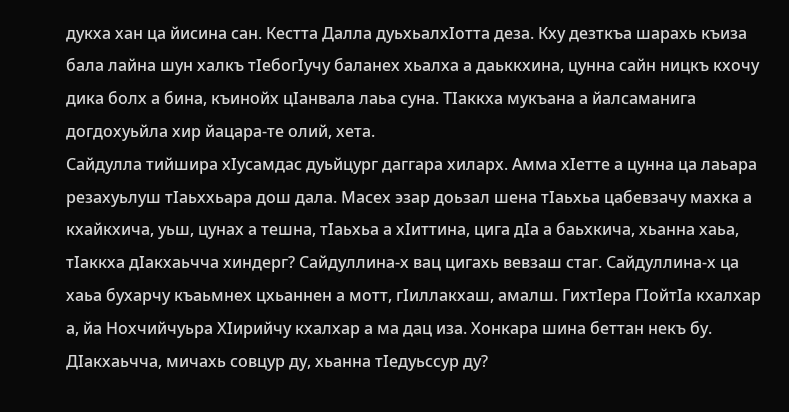дукха хан ца йисина сан. Кестта Далла дуьхьалхIотта деза. Кху дезткъа шарахь къиза бала лайна шун халкъ тIебогIучу баланех хьалха а даьккхина, цунна сайн ницкъ кхочу дика болх а бина, къинойх цIанвала лаьа суна. ТIаккха мукъана а йалсаманига догдохуьйла хир йацара-те олий, хета.
Сайдулла тийшира хIусамдас дуьйцург даггара хиларх. Амма хIетте а цунна ца лаьара резахуьлуш тIаьххьара дош дала. Масех эзар доьзал шена тIаьхьа цабевзачу махка а кхайкхича, уьш, цунах а тешна, тIаьхьа а хIиттина, цига дIа а баьхкича, хьанна хаьа, тIаккха дIакхаьчча хиндерг? Сайдуллина-х вац цигахь вевзаш стаг. Сайдуллина-х ца хаьа бухарчу къаьмнех цхьаннен а мотт, гIиллакхаш, амалш. ГихтIера ГIойтIа кхалхар а, йа Нохчийчуьра ХIирийчу кхалхар а ма дац иза. Хонкара шина беттан некъ бу. ДIакхаьчча, мичахь совцур ду, хьанна тIедуьссур ду?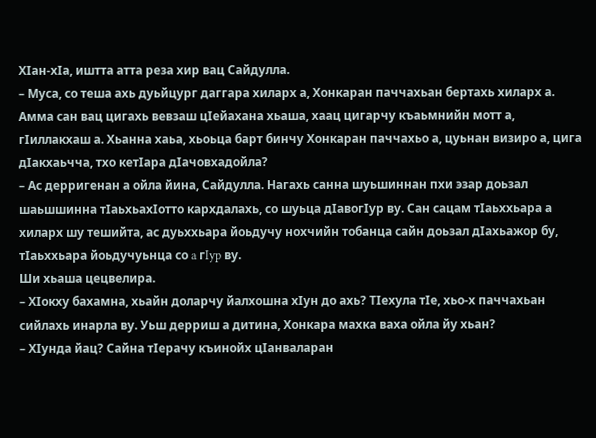ХIан-хIа, иштта атта реза хир вац Сайдулла.
– Муса, со теша ахь дуьйцург даггара хиларх а, Хонкаран паччахьан бертахь хиларх а. Амма сан вац цигахь вевзаш цIейахана хьаша, хаац цигарчу къаьмнийн мотт а, гIиллакхаш а. Хьанна хаьа, хьоьца барт бинчу Хонкаран паччахьо а, цуьнан визиро а, цига дIакхаьчча, тхо кетIара дIачовхадойла?
– Ас дерригенан а ойла йина, Сайдулла. Нагахь санна шуьшиннан пхи эзар доьзал шаьшшинна тIаьхьахIотто кархдалахь, со шуьца дIавогIур ву. Сан сацам тIаьххьара а хиларх шу тешийта, ас дуьххьара йоьдучу нохчийн тобанца сайн доьзал дIахьажор бу, тIаьххьара йоьдучуьнца со a гIyp ву.
Ши хьаша цецвелира.
– ХIокху бахамна, хьайн доларчу йалхошна хIун до ахь? ТIехула тIе, хьо-х паччахьан сийлахь инарла ву. Уьш дерриш а дитина, Хонкара махка ваха ойла йу хьан?
– ХIунда йац? Сайна тIерачу къинойх цIанваларан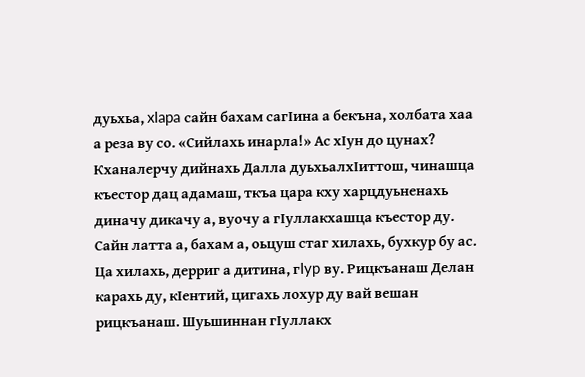дуьхьа, xIapa сайн бахам сагIина а бекъна, холбата хаа а реза ву со. «Сийлахь инарла!» Ас хIун до цунах? Кханалерчу дийнахь Далла дуьхьалхIиттош, чинашца къестор дац адамаш, ткъа цара кху харцдуьненахь диначу дикачу а, вуочу а гIуллакхашца къестор ду. Сайн латта а, бахам а, оьцуш стаг хилахь, бухкур бу ас. Ца хилахь, дерриг а дитина, гIyp ву. Рицкъанаш Делан карахь ду, кIентий, цигахь лохур ду вай вешан рицкъанаш. Шуьшиннан гIуллакх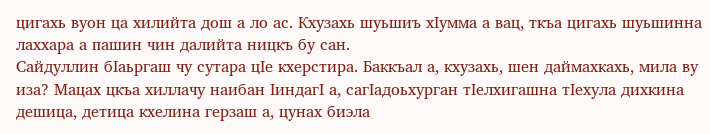цигахь вуон ца хилийта дош а ло ас. Кхузахь шуьшиъ хIумма а вац, ткъа цигахь шуьшинна лаххара а пашин чин далийта ницкъ бу сан.
Сайдуллин бIаьргаш чу сутара цIе кхерстира. Баккъал а, кхузахь, шен даймахкахь, мила ву иза? Мацах цкъа хиллачу наибан IиндагI а, сагIадоьхурган тIелхигашна тIехула дихкина дешица, детица кхелина герзаш а, цунах биэла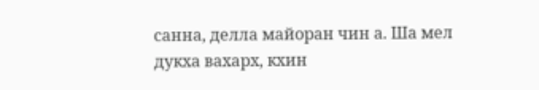санна, делла майоран чин а. Ша мел дукха вахарх, кхин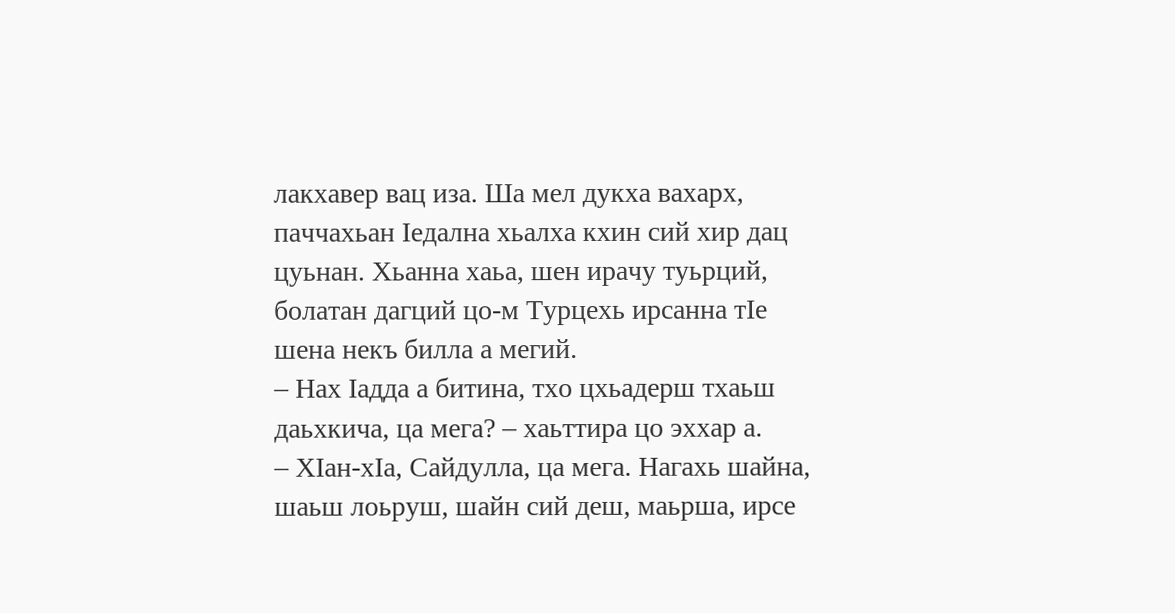лакхавер вац иза. Ша мел дукха вахарх, паччахьан Iедална хьалха кхин сий хир дац цуьнан. Хьанна хаьа, шен ирачу туьрций, болатан дагций цо-м Турцехь ирсанна тIе шена некъ билла а мегий.
– Нах Iадда а битина, тхо цхьадерш тхаьш даьхкича, ца мега? – хаьттира цо эххар а.
– ХIан-хIа, Сайдулла, ца мега. Нагахь шайна, шаьш лоьруш, шайн сий деш, маьрша, ирсе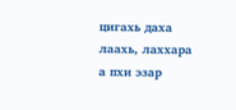цигахь даха лаахь, лаххара а пхи эзар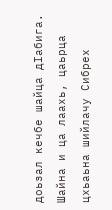доьзал кечбе шайца дIабига. Шайна и ца лаахь, цаьрца цхьаьна шийлачу Сибрех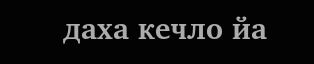даха кечло йа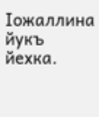Iожаллина йукъ йехка.